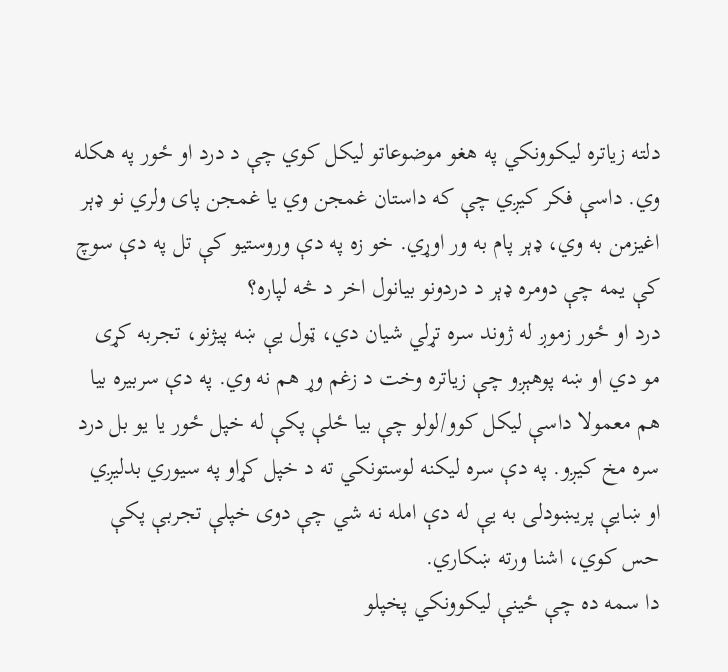دلته زياتره ليکوونکي په هغو موضوعاتو ليکل کوي چې د درد او ځور په هکله وي. داسې فکر کيږي چې که داستان غمجن وي يا غمجن پای ولري نو ډېر اغيزمن به وي، ډېر پام به ور اوړي. خو زه په دې وروستيو کې تل په دې سوچ کې يمه چې دومره ډېر د دردونو بیانول اخر د څه لپاره؟
درد او ځور زموږ له ژوند سره تړلي شيان دي، ټول یې ښه پيژنو، تجربه کړی مو دي او ښه پوهېږو چې زياتره وخت د زغم وړ هم نه وي. په دې سربیره بیا هم معمولا داسې ليکل کوو/لولو چې بیا ځلې پکې له خپل ځور يا يو بل درد سره مخ کيږو. په دې سره ليکنه لوستونکي ته د خپل کړاو په سيوري بدليږي او ښایې پريښودلی به یې له دې امله نه شي چې دوی خپلې تجربې پکې حس کوي، اشنا ورته ښکاري.
دا سمه ده چې ځينې ليکوونکي پخپلو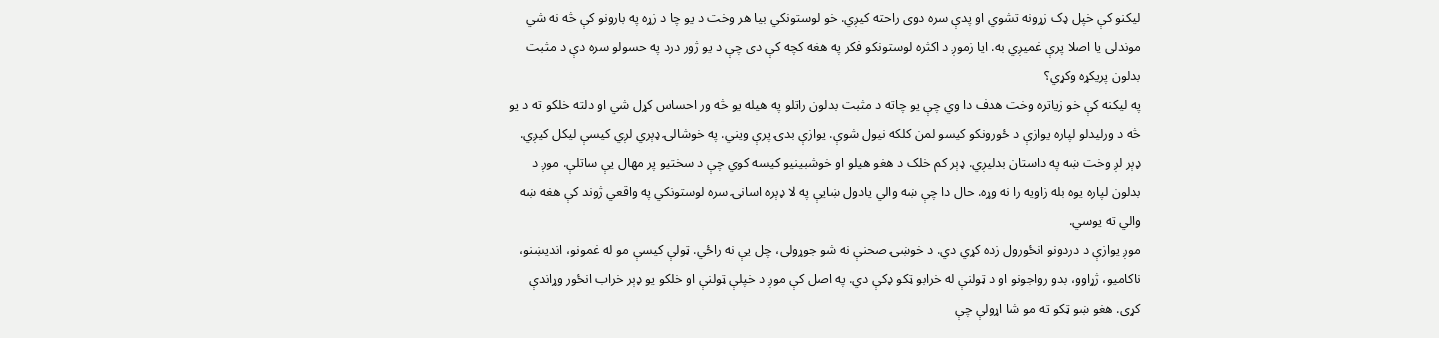ليکنو کې خپل ډک زړونه تشوي او پدې سره دوی راحته کيږي. خو لوستونکي بیا هر وخت د يو چا د زړه په بارونو کې څه نه شي موندلی يا اصلا پرې غميږي به. ايا زموږ د اکثره لوستونکو فکر په هغه کچه کې دی چې د يو ژور درد په حسولو سره دې د مثبت بدلون پريکړه وکړي؟
په ليکنه کې خو زياتره وخت هدف دا وي چې يو چاته د مثبت بدلون راتلو په هيله يو څه ور احساس کړل شي او دلته خلکو ته د يو څه د ورليدلو لپاره يوازې د ځورونکو کيسو لمن کلکه نيول شوې. يوازې بدۍ پرې ويني. په خوشالۍ ډېري لږي کيسې ليکل کيږي. ډېر لږ وخت ښه په داستان بدليږي. ډېر کم خلک د هغو هيلو او خوشبینيو کيسه کوي چې د سختيو پر مهال یې ساتلې. موږ د بدلون لپاره يوه بله زاويه را نه وړه. حال دا چې ښه والي يادول ښایې په لا ډېره اسانۍ سره لوستونکي په واقعي ژوند کې هغه ښه والي ته يوسي.
موږ يوازې د دردونو انځورول زده کړي دي. د خوښۍ صحنې نه شو جوړولی، چل یې نه راځي. ټولې کيسې مو له غمونو، انديښنو، ناکاميو، ژړاوو، بدو رواجونو او د ټولنې له خرابو ټکو ډکې دي. په اصل کې موږ د خپلې ټولنې او خلکو يو ډېر خراب انځور وړاندې کړی. هغو ښو ټکو ته مو شا اړولې چې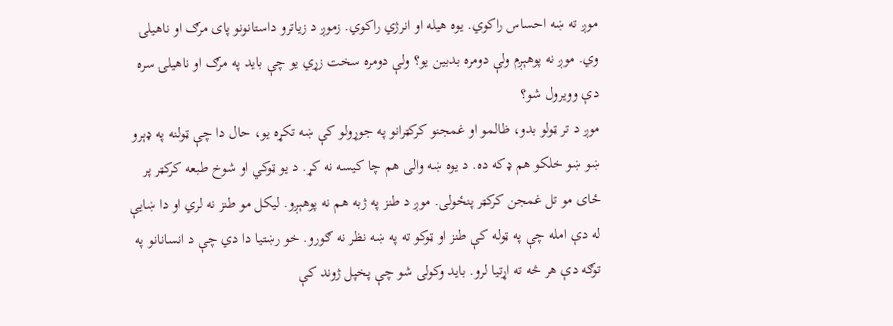موږ ته ښه احساس راکوي. يوه هيله او انرژي راکوي. زموږ د زياترو داستانونو پای مرګ او ناهيلۍ وي. موږ نه پوهېږم ولې دومره بدبین يو؟ ولې دومره سخت زړي يو چې بايد په مرګ او ناهيلۍ سره دې وويرول شو؟
موږ د تر ټولو بدو، ظالمو او غمجنو کرکټرانو په جوړولو کې ښه تکړه يو، حال دا چې ټولنه په ډېرو ښو ښو خلکو هم ډکه ده. د يوه ښه والی هم چا کيسه نه کړ. د يو ټوکي او شوخ طبعه کرکټر پر ځای مو تل غمجن کرکټر پنځولی. موږ د طنز په ژبه هم نه پوهېږو. ليکل مو طنز نه لري او دا ښایې له دې امله چې په ټوله کې طنز او ټوکو ته په ښه نظر نه ګورو. خو رښتيا دا دي چې د انسانانو په توګه دې هر څه ته اړتيا لرو. بايد وکولی شو چې پخپل ژوند کې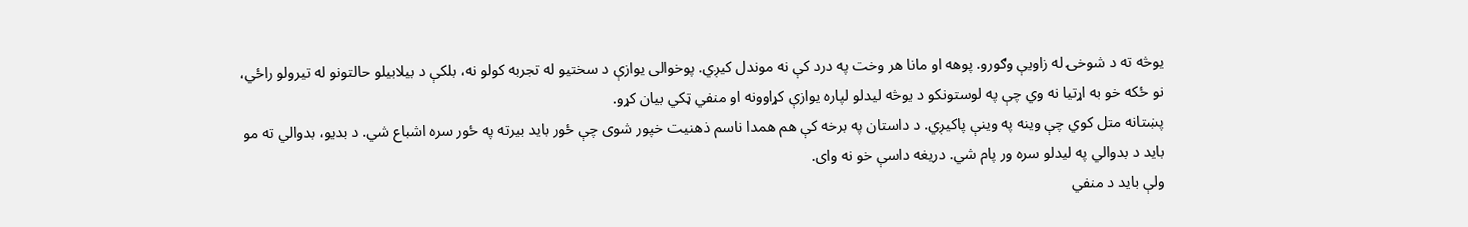يوڅه ته د شوخۍ له زاويې وګورو. پوهه او مانا هر وخت په درد کې نه موندل کيږي. پوخوالی يوازې د سختيو له تجربه کولو نه، بلکې د بيلابيلو حالتونو له تيرولو راځي، نو ځکه خو به اړتيا نه وي چې په لوستونکو د يوڅه ليدلو لپاره يوازې کړاوونه او منفي ټکي بيان کړو.
پښتانه متل کوي چې وينه په وينې پاکيږي. د داستان په برخه کې هم همدا ناسم ذهنيت خپور شوی چې ځور بايد بیرته په ځور سره اشباع شي. د بديو، بدوالي ته مو بايد د بدوالي په ليدلو سره ور پام شي. دريغه داسې خو نه وای.
ولې بايد د منفي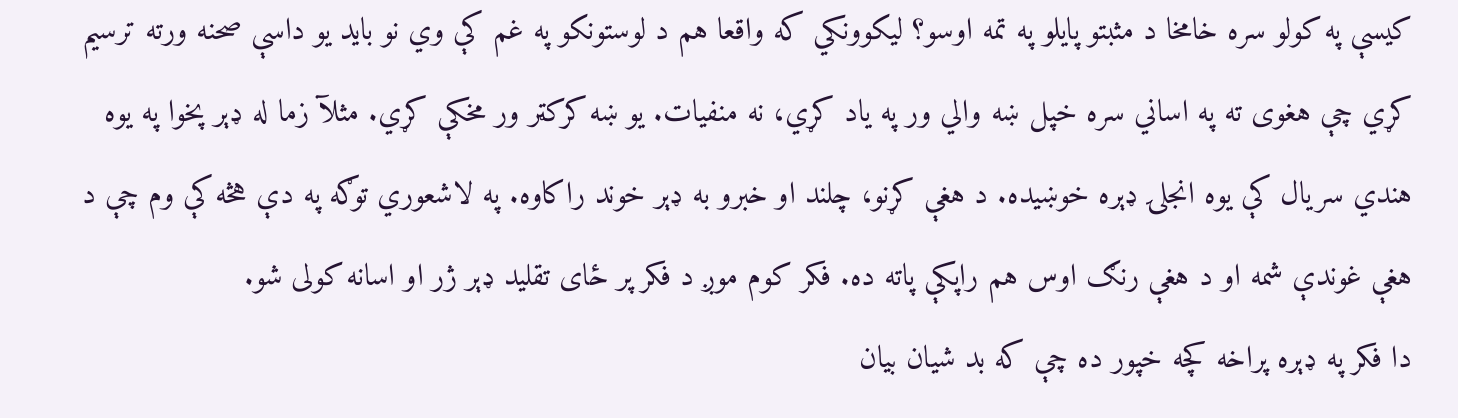کيسې په کولو سره خامخا د مثبتو پايلو په تمه اوسو؟ ليکوونکي که واقعا هم د لوستونکو په غم کې وي نو بايد يو داسې صحنه ورته ترسيم کړي چې هغوی ته په اساني سره خپل ښه والي ور په ياد کړي، نه منفيات. يو ښه کرکټر ور مخکې کړي. مثلآ زما له ډېر پخوا په يوه هندي سريال کې يوه انجلۍ ډېره خوښيده. د هغې کړنو، چلند او خبرو به ډېر خوند راکاوه. په لاشعوري توګه په دې هڅه کې وم چې د هغې غوندې شمه او د هغې رنګ اوس هم راپکې پاته ده. فکر کوم موږ د فکر پر ځای تقليد ډېر ژر او اسانه کولی شو.
دا فکر په ډېره پراخه کچه خپور ده چې که بد شيان بیان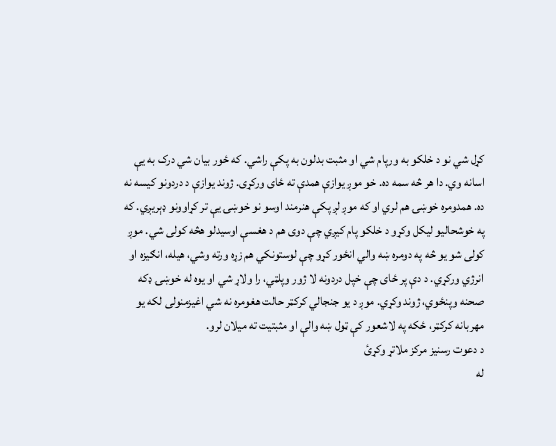کړل شي نو د خلکو به ورپام شي او مثبت بدلون به پکې راشي. که ځور بیان شي درک به یې اسانه وي. دا هر څه سمه ده. خو موږ يوازې همدې ته ځای ورکړی. ژوند يوازې د دردونو کيسه نه ده. همدومره خوښۍ هم لري او که موږ لږ پکې هنرمند اوسو نو خوښۍ یې تر کړاوونو ډېريږي. که په خوشحاليو ليکل وکړو د خلکو پام کیږي چې دوی هم د هغسې اوسيدلو هڅه کولی شي. موږ کولی شو يو څه په دومره ښه والي انځور کړو چې لوستونکي هم زړه ورته وشي، هيله، انګيزه او انرژي ورکړي. د دې پر ځای چې خپل دردونه لا ژور وپلټي، را ولاړ شي او يوه له خوښۍ ډکه صحنه وپنځوي، ژوند وکړي. موږ د يو جنجالي کرکټر حالت هغومره نه شي اغيزمنولی لکه يو مهربانه کرکټر، ځکه په لاشعور کې ټول ښه والې او مثبتيت ته ميلان لرو.
د دعوت رسنیز مرکز ملاتړ وکړئ
له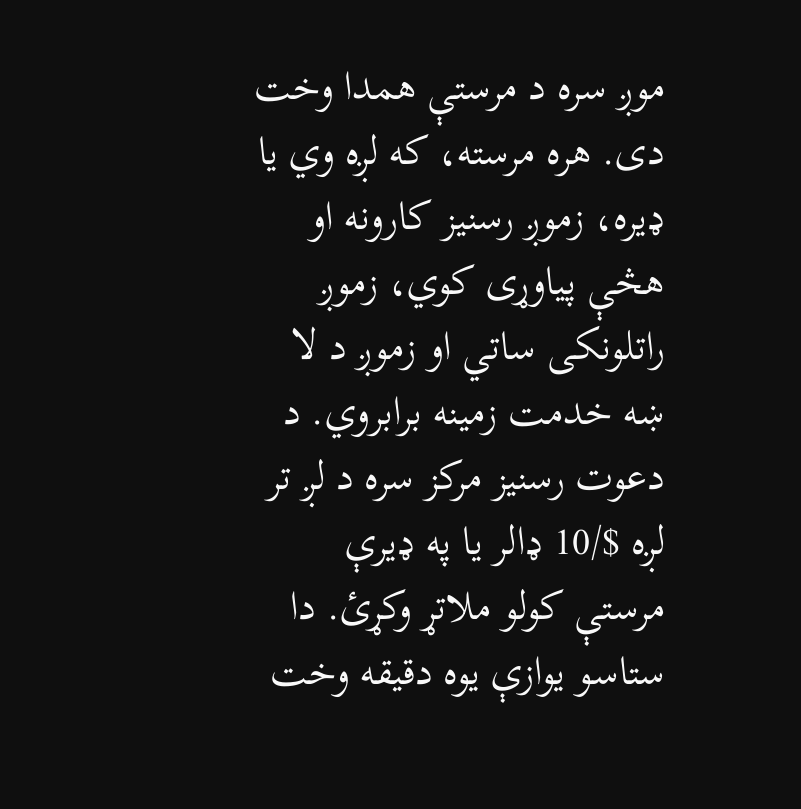موږ سره د مرستې همدا وخت دی. هره مرسته، که لږه وي یا ډیره، زموږ رسنیز کارونه او هڅې پیاوړی کوي، زموږ راتلونکی ساتي او زموږ د لا ښه خدمت زمینه برابروي. د دعوت رسنیز مرکز سره د لږ تر لږه $/10 ډالر یا په ډیرې مرستې کولو ملاتړ وکړئ. دا ستاسو یوازې یوه دقیقه وخت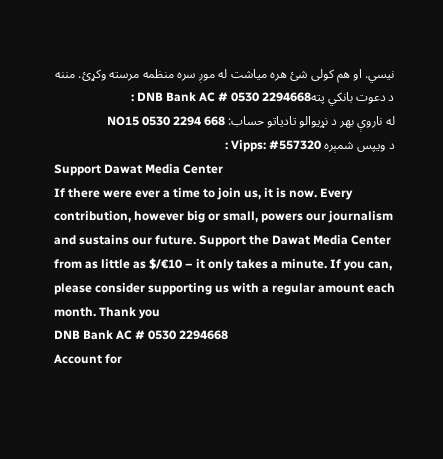نیسي. او هم کولی شئ هره میاشت له موږ سره منظمه مرسته وکړئ. مننه
د دعوت بانکي پتهDNB Bank AC # 0530 2294668 :
له ناروې بهر د نړیوالو تادیاتو حساب: NO15 0530 2294 668
د ویپس شمېره Vipps: #557320 :
Support Dawat Media Center
If there were ever a time to join us, it is now. Every contribution, however big or small, powers our journalism and sustains our future. Support the Dawat Media Center from as little as $/€10 – it only takes a minute. If you can, please consider supporting us with a regular amount each month. Thank you
DNB Bank AC # 0530 2294668
Account for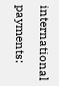international payments: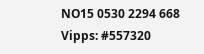NO15 0530 2294 668
Vipps: #557320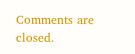Comments are closed.